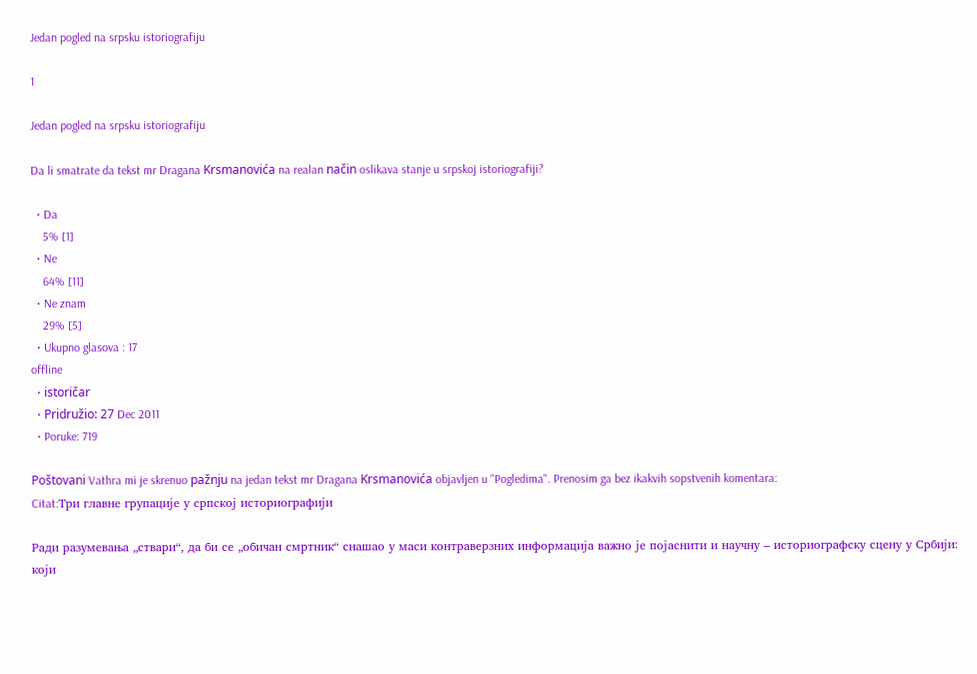Jedan pogled na srpsku istoriografiju

1

Jedan pogled na srpsku istoriografiju

Da li smatrate da tekst mr Dragana Krsmanovića na realan način oslikava stanje u srpskoj istoriografiji?

  • Da
    5% [1]
  • Ne
    64% [11]
  • Ne znam
    29% [5]
  • Ukupno glasova : 17
offline
  • istoričar
  • Pridružio: 27 Dec 2011
  • Poruke: 719

Poštovani Vathra mi je skrenuo pažnju na jedan tekst mr Dragana Krsmanovića objavljen u "Pogledima". Prenosim ga bez ikakvih sopstvenih komentara:
Citat:Три главне групације у српској историографији

Ради разумевања „ствари“, да би се „обичан смртник“ снашао у маси контраверзних информација важно је појаснити и научну – историографску сцену у Србији: који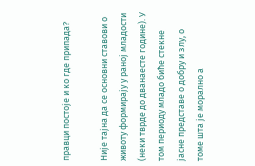правци постоје и ко где припада?

Није тајна да се основни ставови о животу формирају у раној младости (неки тврде до дванаесте године). У том периоду младо биће стекне јасне представе о добру и злу, о томе шта је морално а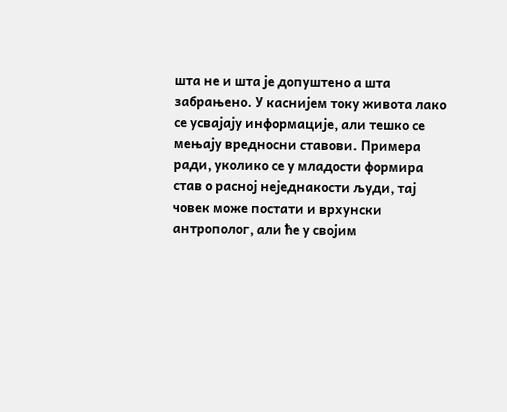шта не и шта је допуштено а шта забрањено. У каснијем току живота лако се усвајају информације, али тешко се мењају вредносни ставови. Примера ради, уколико се у младости формира став о расној неједнакости људи, тај човек може постати и врхунски антрополог, али ће у својим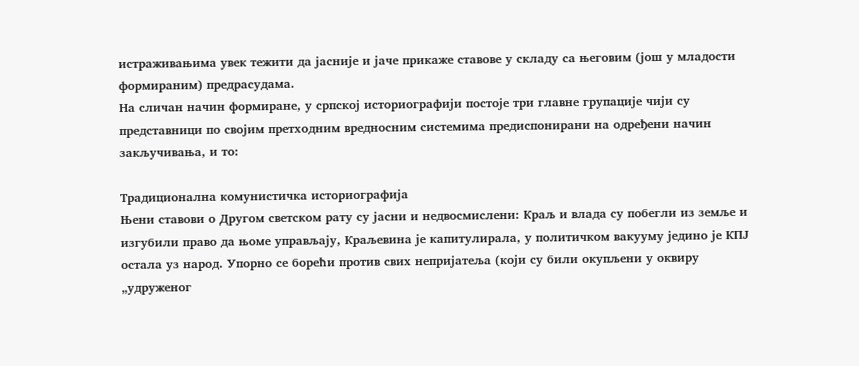истраживањима увек тежити да јасније и јаче прикаже ставове у складу са његовим (још у младости формираним) предрасудама.
На сличан начин формиране, у српској историографији постоје три главне групације чији су представници по својим претходним вредносним системима предиспонирани на одређени начин закључивања, и то:

Традиционална комунистичка историографија
Њени ставови о Другом светском рату су јасни и недвосмислени: Краљ и влада су побегли из земље и изгубили право да њоме управљају, Краљевина је капитулирала, у политичком вакууму једино је КПЈ остала уз народ. Упорно се борећи против свих непријатеља (који су били окупљени у оквиру „удруженог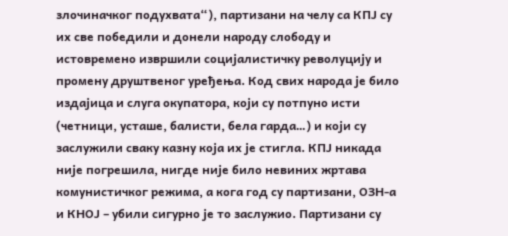злочиначког подухвата“), партизани на челу са КПЈ су их све победили и донели народу слободу и истовремено извршили социјалистичку револуцију и промену друштвеног уређења. Код свих народа је било издајица и слуга окупатора, који су потпуно исти (четници, усташе, балисти, бела гарда…) и који су заслужили сваку казну која их је стигла. КПЈ никада није погрешила, нигде није било невиних жртава комунистичког режима, а кога год су партизани, ОЗН-а и КНОЈ – убили сигурно је то заслужио. Партизани су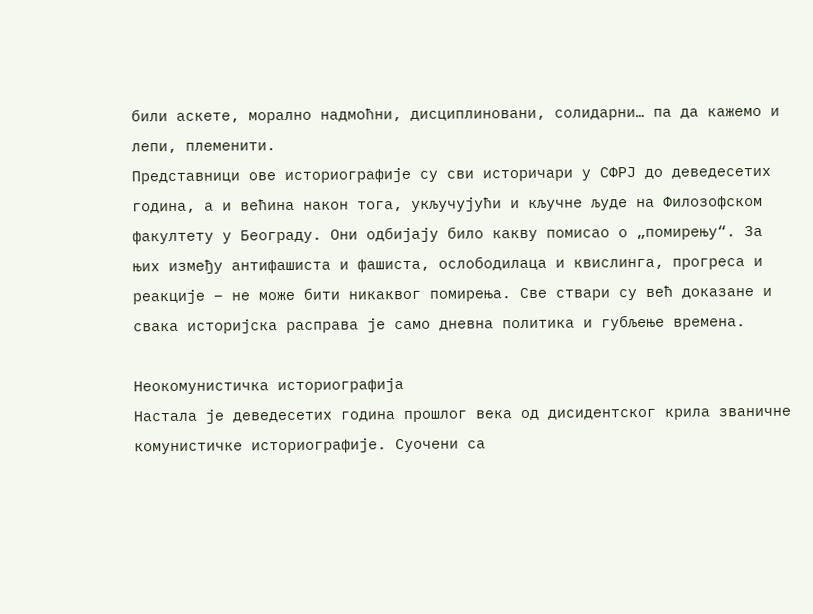били аскете, морално надмоћни, дисциплиновани, солидарни… па да кажемо и лепи, племенити.
Представници ове историографије су сви историчари у СФРЈ до деведесетих година, а и већина након тога, укључујући и кључне људе на Филозофском факултету у Београду. Они одбијају било какву помисао о „помирењу“. За њих између антифашиста и фашиста, ослободилаца и квислинга, прогреса и реакције – не може бити никаквог помирења. Све ствари су већ доказане и свака историјска расправа је само дневна политика и губљење времена.

Неокомунистичка историографија
Настала је деведесетих година прошлог века од дисидентског крила званичне комунистичке историографије. Суочени са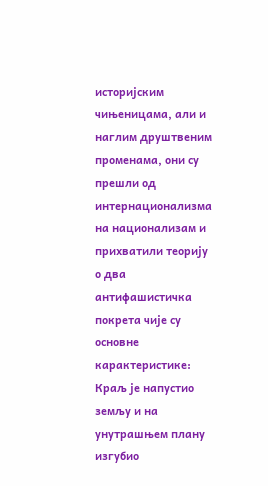историјским чињеницама, али и наглим друштвеним променама, они су прешли од интернационализма на национализам и прихватили теорију о два антифашистичка покрета чије су основне карактеристике: Краљ је напустио земљу и на унутрашњем плану изгубио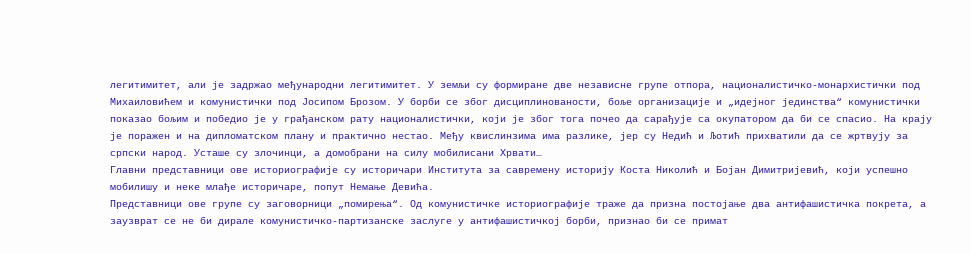легитимитет, али је задржао међународни легитимитет. У земљи су формиране две независне групе отпора, националистичко-монархистички под Михаиловићем и комунистички под Јосипом Брозом. У борби се због дисциплинованости, боље организације и „идејног јединства“ комунистички показао бољим и победио је у грађанском рату националистички, који је због тога почео да сарађује са окупатором да би се спасио. На крају је поражен и на дипломатском плану и практично нестао. Међу квислинзима има разлике, јер су Недић и Љотић прихватили да се жртвују за српски народ. Усташе су злочинци, а домобрани на силу мобилисани Хрвати…
Главни представници ове историографије су историчари Института за савремену историју Коста Николић и Бојан Димитријевић, који успешно мобилишу и неке млађе историчаре, попут Немање Девића.
Представници ове групе су заговорници „помирења“. Од комунистичке историографије траже да призна постојање два антифашистичка покрета, а заузврат се не би дирале комунистичко-партизанске заслуге у антифашистичкој борби, признао би се примат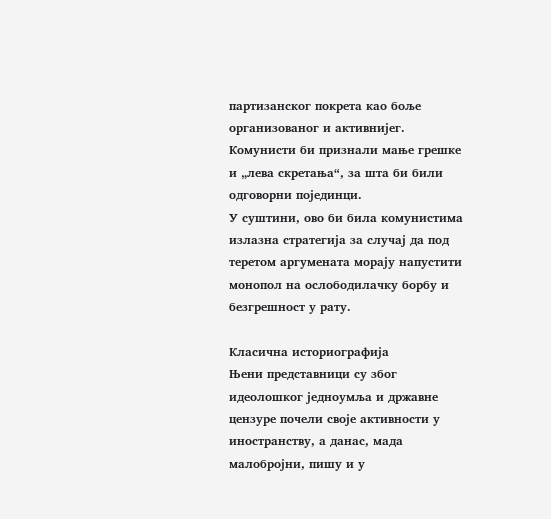партизанског покрета као боље организованог и активнијег. Комунисти би признали мање грешке и „лева скретања“, за шта би били одговорни појединци.
У суштини, ово би била комунистима излазна стратегија за случај да под теретом аргумената морају напустити монопол на ослободилачку борбу и безгрешност у рату.

Класична историографија
Њени представници су због идеолошког једноумља и државне цензуре почели своје активности у иностранству, а данас, мада малобројни, пишу и у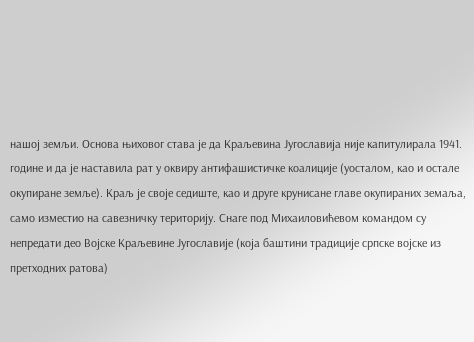нашој земљи. Основа њиховог става је да Краљевина Југославија није капитулирала 1941. године и да је наставила рат у оквиру антифашистичке коалиције (уосталом, као и остале окупиране земље). Краљ је своје седиште, као и друге крунисане главе окупираних земаља, само изместио на савезничку територију. Снаге под Михаиловићевом командом су непредати део Војске Краљевине Југославије (која баштини традиције српске војске из претходних ратова)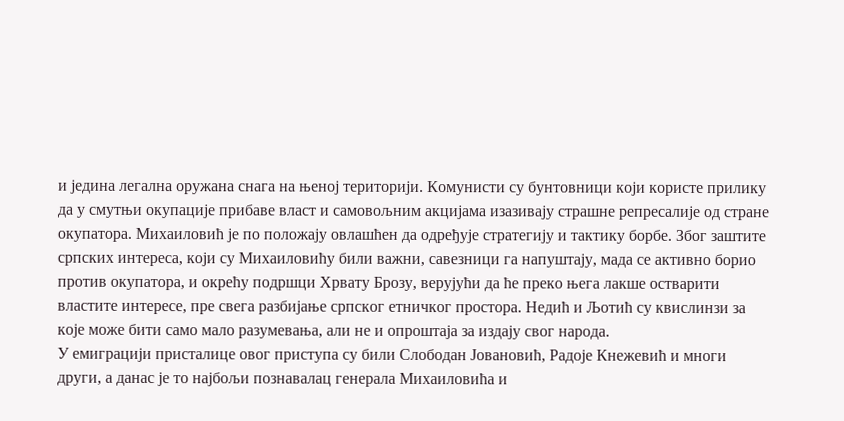и једина легална оружана снага на њеној територији. Комунисти су бунтовници који користе прилику да у смутњи окупације прибаве власт и самовољним акцијама изазивају страшне репресалије од стране окупатора. Михаиловић је по положају овлашћен да одређује стратегију и тактику борбе. Због заштите српских интереса, који су Михаиловићу били важни, савезници га напуштају, мада се активно борио против окупатора, и окрећу подршци Хрвату Брозу, верујући да ће преко њега лакше остварити властите интересе, пре свега разбијање српског етничког простора. Недић и Љотић су квислинзи за које може бити само мало разумевања, али не и опроштаја за издају свог народа.
У емиграцији присталице овог приступа су били Слободан Јовановић, Радоје Кнежевић и многи други, а данас је то најбољи познавалац генерала Михаиловића и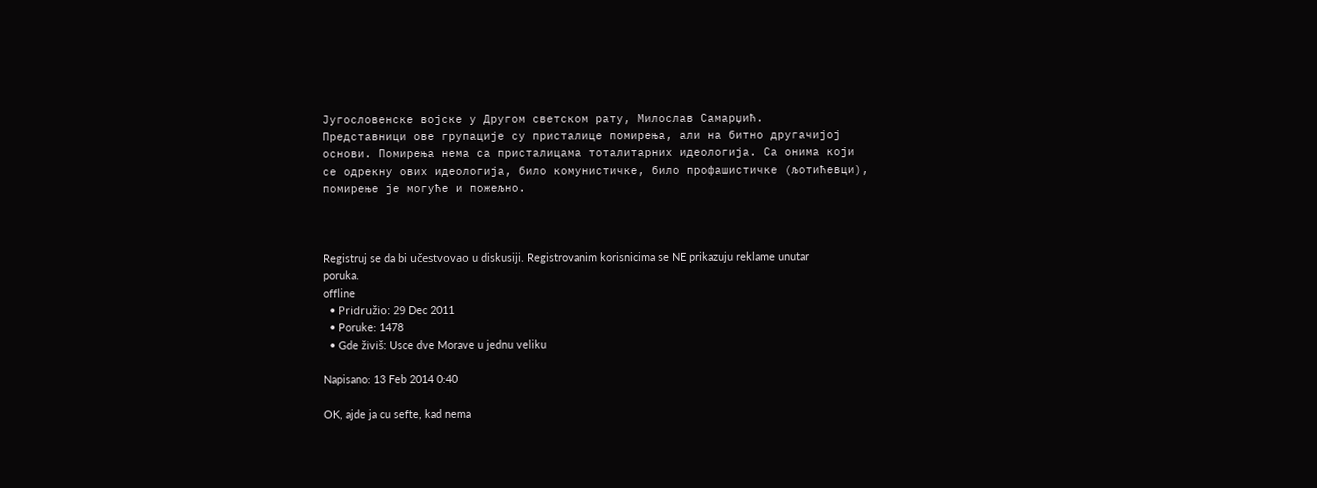Југословенске војске у Другом светском рату, Милослав Самарџић.
Представници ове групације су присталице помирења, али на битно другачијој основи. Помирења нема са присталицама тоталитарних идеологија. Са онима који се одрекну ових идеологија, било комунистичке, било профашистичке (љотићевци), помирење је могуће и пожељно.



Registruj se da bi učestvovao u diskusiji. Registrovanim korisnicima se NE prikazuju reklame unutar poruka.
offline
  • Pridružio: 29 Dec 2011
  • Poruke: 1478
  • Gde živiš: Usce dve Morave u jednu veliku

Napisano: 13 Feb 2014 0:40

OK, ajde ja cu sefte, kad nema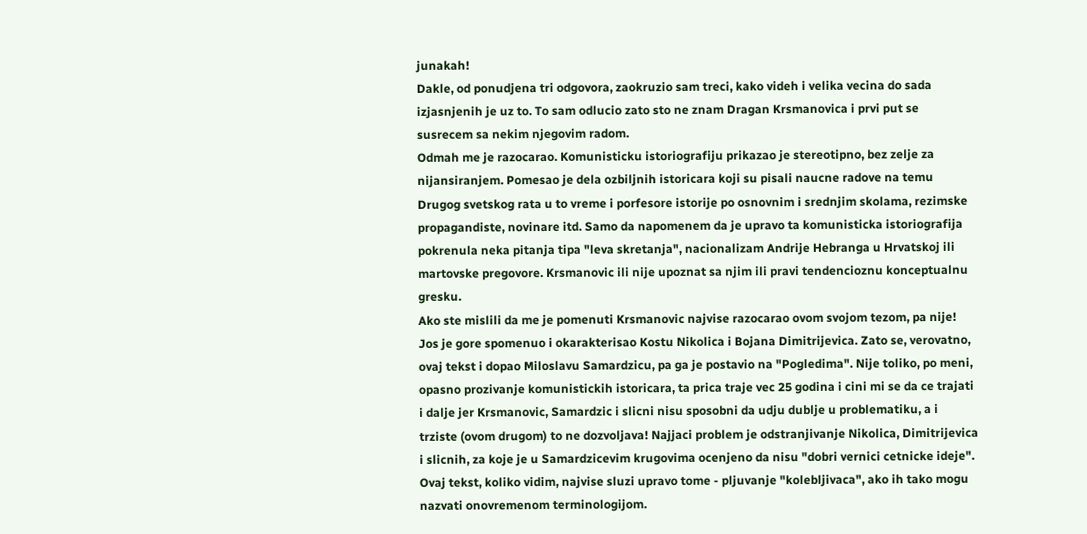junakah!
Dakle, od ponudjena tri odgovora, zaokruzio sam treci, kako videh i velika vecina do sada izjasnjenih je uz to. To sam odlucio zato sto ne znam Dragan Krsmanovica i prvi put se susrecem sa nekim njegovim radom.
Odmah me je razocarao. Komunisticku istoriografiju prikazao je stereotipno, bez zelje za nijansiranjem. Pomesao je dela ozbiljnih istoricara koji su pisali naucne radove na temu Drugog svetskog rata u to vreme i porfesore istorije po osnovnim i srednjim skolama, rezimske propagandiste, novinare itd. Samo da napomenem da je upravo ta komunisticka istoriografija pokrenula neka pitanja tipa "leva skretanja", nacionalizam Andrije Hebranga u Hrvatskoj ili martovske pregovore. Krsmanovic ili nije upoznat sa njim ili pravi tendencioznu konceptualnu gresku.
Ako ste mislili da me je pomenuti Krsmanovic najvise razocarao ovom svojom tezom, pa nije! Jos je gore spomenuo i okarakterisao Kostu Nikolica i Bojana Dimitrijevica. Zato se, verovatno, ovaj tekst i dopao Miloslavu Samardzicu, pa ga je postavio na "Pogledima". Nije toliko, po meni, opasno prozivanje komunistickih istoricara, ta prica traje vec 25 godina i cini mi se da ce trajati i dalje jer Krsmanovic, Samardzic i slicni nisu sposobni da udju dublje u problematiku, a i trziste (ovom drugom) to ne dozvoljava! Najjaci problem je odstranjivanje Nikolica, Dimitrijevica i slicnih, za koje je u Samardzicevim krugovima ocenjeno da nisu "dobri vernici cetnicke ideje". Ovaj tekst, koliko vidim, najvise sluzi upravo tome - pljuvanje "kolebljivaca", ako ih tako mogu nazvati onovremenom terminologijom.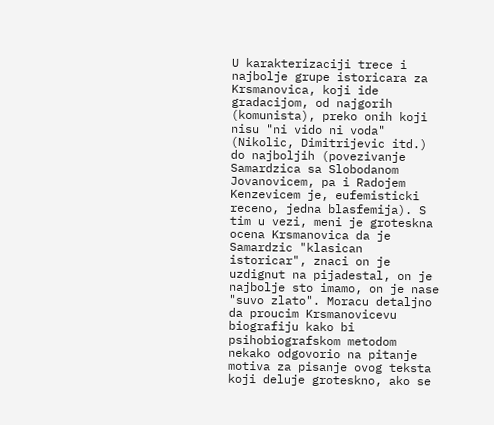U karakterizaciji trece i najbolje grupe istoricara za Krsmanovica, koji ide gradacijom, od najgorih (komunista), preko onih koji nisu "ni vido ni voda" (Nikolic, Dimitrijevic itd.) do najboljih (povezivanje Samardzica sa Slobodanom Jovanovicem, pa i Radojem Kenzevicem je, eufemisticki receno, jedna blasfemija). S tim u vezi, meni je groteskna ocena Krsmanovica da je Samardzic "klasican istoricar", znaci on je uzdignut na pijadestal, on je najbolje sto imamo, on je nase "suvo zlato". Moracu detaljno da proucim Krsmanovicevu biografiju kako bi psihobiografskom metodom nekako odgovorio na pitanje motiva za pisanje ovog teksta koji deluje groteskno, ako se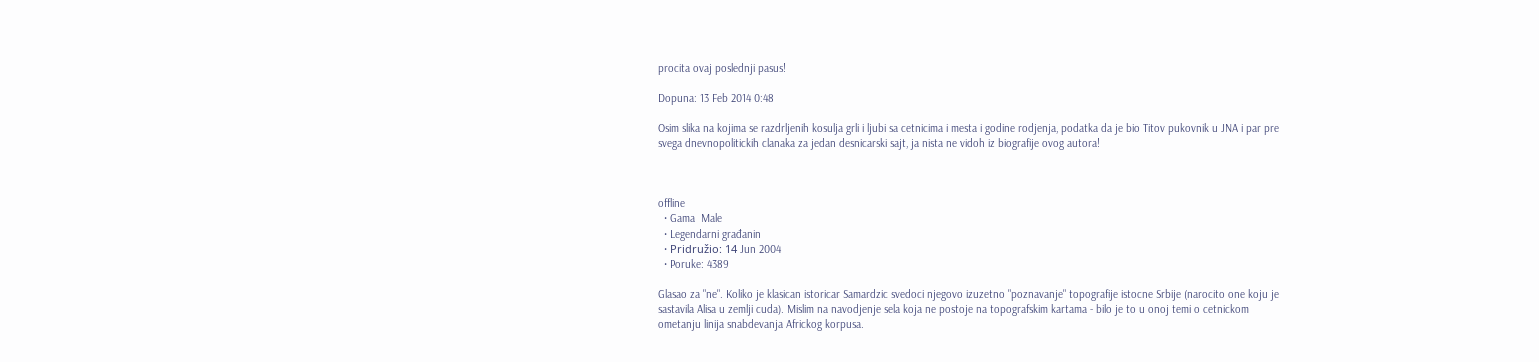procita ovaj poslednji pasus!

Dopuna: 13 Feb 2014 0:48

Osim slika na kojima se razdrljenih kosulja grli i ljubi sa cetnicima i mesta i godine rodjenja, podatka da je bio Titov pukovnik u JNA i par pre svega dnevnopolitickih clanaka za jedan desnicarski sajt, ja nista ne vidoh iz biografije ovog autora!



offline
  • Gama  Male
  • Legendarni građanin
  • Pridružio: 14 Jun 2004
  • Poruke: 4389

Glasao za "ne". Koliko je klasican istoricar Samardzic svedoci njegovo izuzetno "poznavanje" topografije istocne Srbije (narocito one koju je sastavila Alisa u zemlji cuda). Mislim na navodjenje sela koja ne postoje na topografskim kartama - bilo je to u onoj temi o cetnickom ometanju linija snabdevanja Africkog korpusa.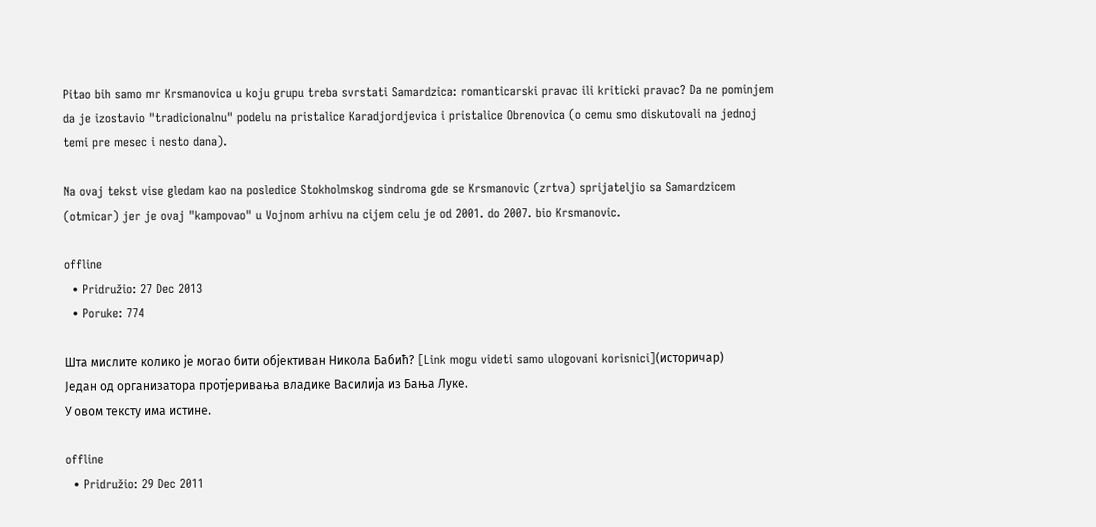Pitao bih samo mr Krsmanovica u koju grupu treba svrstati Samardzica: romanticarski pravac ili kriticki pravac? Da ne pominjem da je izostavio "tradicionalnu" podelu na pristalice Karadjordjevica i pristalice Obrenovica (o cemu smo diskutovali na jednoj temi pre mesec i nesto dana).

Na ovaj tekst vise gledam kao na posledice Stokholmskog sindroma gde se Krsmanovic (zrtva) sprijateljio sa Samardzicem (otmicar) jer je ovaj "kampovao" u Vojnom arhivu na cijem celu je od 2001. do 2007. bio Krsmanovic.

offline
  • Pridružio: 27 Dec 2013
  • Poruke: 774

Шта мислите колико је могао бити објективан Никола Бабић? [Link mogu videti samo ulogovani korisnici](историчар)
Један од организатора протјеривања владике Василија из Бања Луке.
У овом тексту има истине.

offline
  • Pridružio: 29 Dec 2011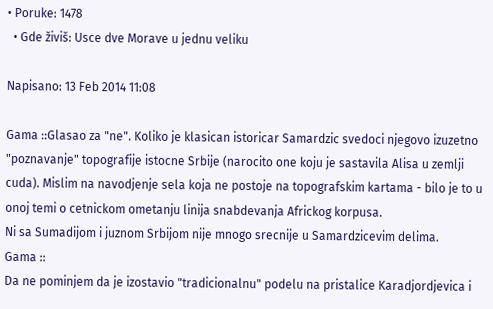• Poruke: 1478
  • Gde živiš: Usce dve Morave u jednu veliku

Napisano: 13 Feb 2014 11:08

Gama ::Glasao za "ne". Koliko je klasican istoricar Samardzic svedoci njegovo izuzetno "poznavanje" topografije istocne Srbije (narocito one koju je sastavila Alisa u zemlji cuda). Mislim na navodjenje sela koja ne postoje na topografskim kartama - bilo je to u onoj temi o cetnickom ometanju linija snabdevanja Africkog korpusa.
Ni sa Sumadijom i juznom Srbijom nije mnogo srecnije u Samardzicevim delima.
Gama ::
Da ne pominjem da je izostavio "tradicionalnu" podelu na pristalice Karadjordjevica i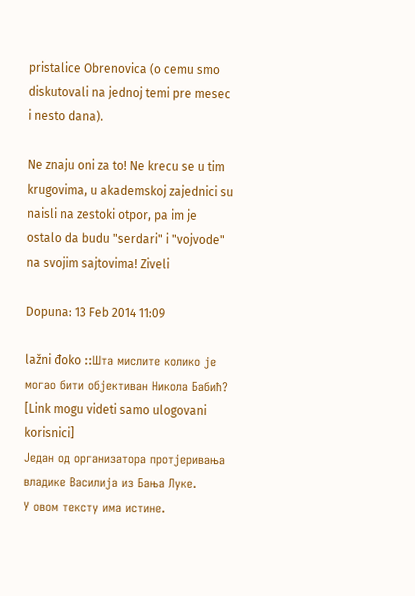pristalice Obrenovica (o cemu smo diskutovali na jednoj temi pre mesec i nesto dana).

Ne znaju oni za to! Ne krecu se u tim krugovima, u akademskoj zajednici su naisli na zestoki otpor, pa im je ostalo da budu "serdari" i "vojvode" na svojim sajtovima! Ziveli

Dopuna: 13 Feb 2014 11:09

lažni đoko ::Шта мислите колико је могао бити објективан Никола Бабић? [Link mogu videti samo ulogovani korisnici]
Један од организатора протјеривања владике Василија из Бања Луке.
У овом тексту има истине.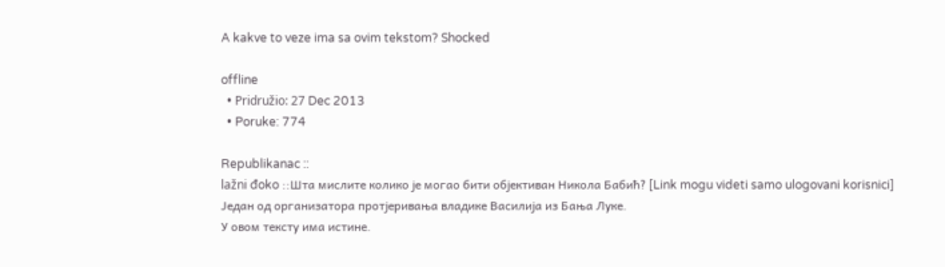A kakve to veze ima sa ovim tekstom? Shocked

offline
  • Pridružio: 27 Dec 2013
  • Poruke: 774

Republikanac ::
lažni đoko ::Шта мислите колико је могао бити објективан Никола Бабић? [Link mogu videti samo ulogovani korisnici]
Један од организатора протјеривања владике Василија из Бања Луке.
У овом тексту има истине.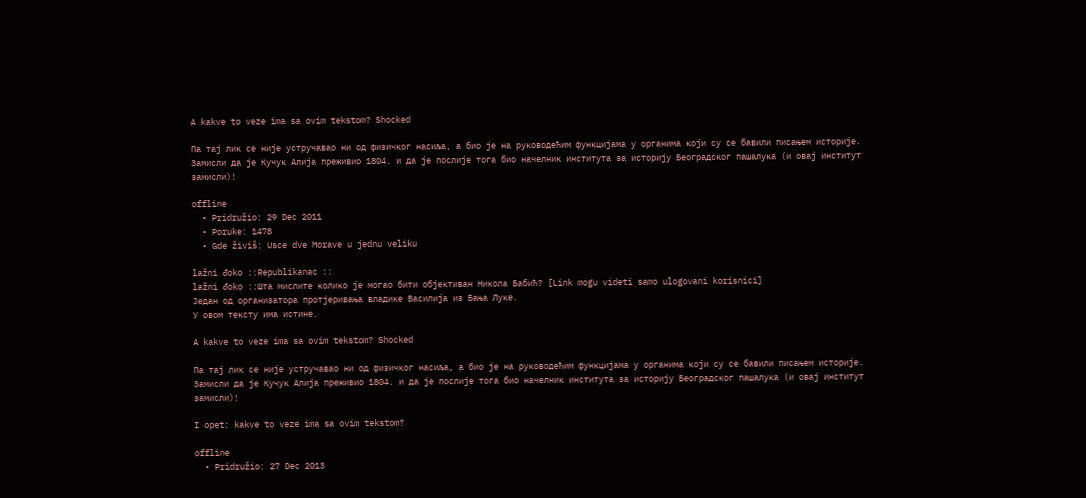A kakve to veze ima sa ovim tekstom? Shocked

Па тај лик се није устручавао ни од физичког насиља, а био је на руководећим функцијама у органима који су се бавили писањем историје.
Замисли да је Кучук Алија преживио 1804. и да је послије тога био начелник института за историју Београдског пашалука (и овај институт замисли)!

offline
  • Pridružio: 29 Dec 2011
  • Poruke: 1478
  • Gde živiš: Usce dve Morave u jednu veliku

lažni đoko ::Republikanac ::
lažni đoko ::Шта мислите колико је могао бити објективан Никола Бабић? [Link mogu videti samo ulogovani korisnici]
Један од организатора протјеривања владике Василија из Бања Луке.
У овом тексту има истине.

A kakve to veze ima sa ovim tekstom? Shocked

Па тај лик се није устручавао ни од физичког насиља, а био је на руководећим функцијама у органима који су се бавили писањем историје.
Замисли да је Кучук Алија преживио 1804. и да је послије тога био начелник института за историју Београдског пашалука (и овај институт замисли)!

I opet: kakve to veze ima sa ovim tekstom?

offline
  • Pridružio: 27 Dec 2013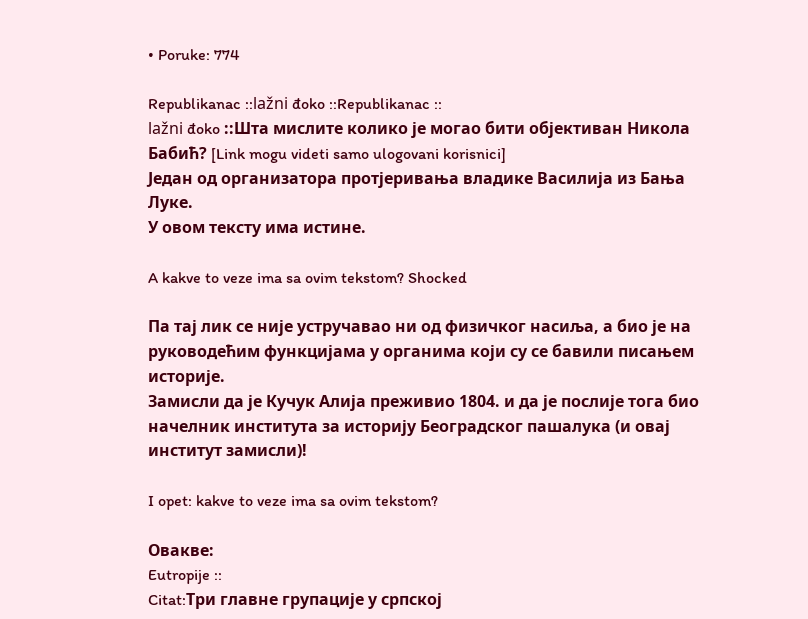• Poruke: 774

Republikanac ::lažni đoko ::Republikanac ::
lažni đoko ::Шта мислите колико је могао бити објективан Никола Бабић? [Link mogu videti samo ulogovani korisnici]
Један од организатора протјеривања владике Василија из Бања Луке.
У овом тексту има истине.

A kakve to veze ima sa ovim tekstom? Shocked

Па тај лик се није устручавао ни од физичког насиља, а био је на руководећим функцијама у органима који су се бавили писањем историје.
Замисли да је Кучук Алија преживио 1804. и да је послије тога био начелник института за историју Београдског пашалука (и овај институт замисли)!

I opet: kakve to veze ima sa ovim tekstom?

Овакве:
Eutropije ::
Citat:Три главне групације у српској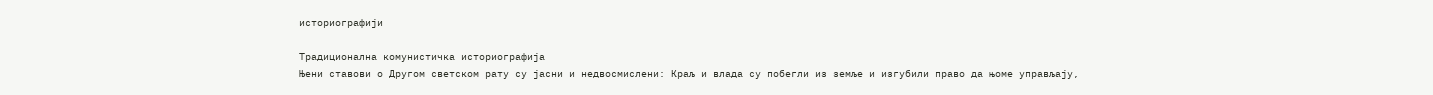историографији

Традиционална комунистичка историографија
Њени ставови о Другом светском рату су јасни и недвосмислени: Краљ и влада су побегли из земље и изгубили право да њоме управљају,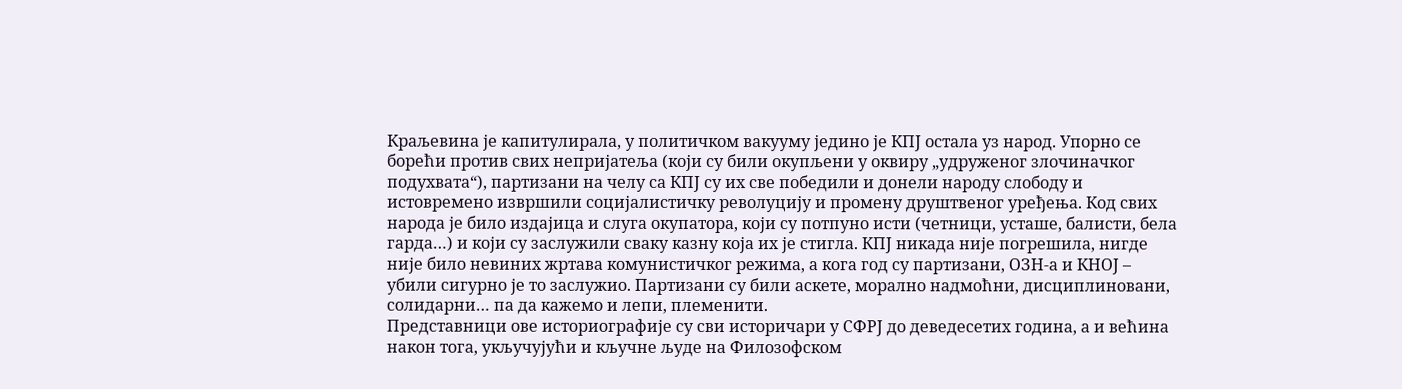Краљевина је капитулирала, у политичком вакууму једино је КПЈ остала уз народ. Упорно се борећи против свих непријатеља (који су били окупљени у оквиру „удруженог злочиначког подухвата“), партизани на челу са КПЈ су их све победили и донели народу слободу и истовремено извршили социјалистичку револуцију и промену друштвеног уређења. Код свих народа је било издајица и слуга окупатора, који су потпуно исти (четници, усташе, балисти, бела гарда…) и који су заслужили сваку казну која их је стигла. КПЈ никада није погрешила, нигде није било невиних жртава комунистичког режима, а кога год су партизани, ОЗН-а и КНОЈ – убили сигурно је то заслужио. Партизани су били аскете, морално надмоћни, дисциплиновани, солидарни… па да кажемо и лепи, племенити.
Представници ове историографије су сви историчари у СФРЈ до деведесетих година, а и већина након тога, укључујући и кључне људе на Филозофском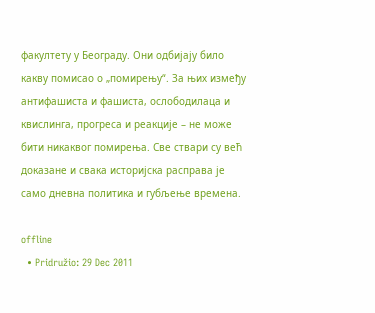факултету у Београду. Они одбијају било какву помисао о „помирењу“. За њих између антифашиста и фашиста, ослободилаца и квислинга, прогреса и реакције – не може бити никаквог помирења. Све ствари су већ доказане и свака историјска расправа је само дневна политика и губљење времена.

offline
  • Pridružio: 29 Dec 2011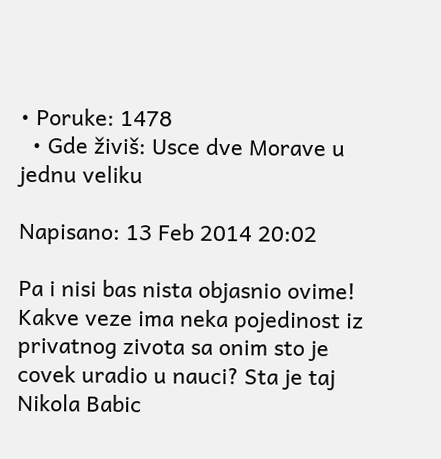• Poruke: 1478
  • Gde živiš: Usce dve Morave u jednu veliku

Napisano: 13 Feb 2014 20:02

Pa i nisi bas nista objasnio ovime!
Kakve veze ima neka pojedinost iz privatnog zivota sa onim sto je covek uradio u nauci? Sta je taj Nikola Babic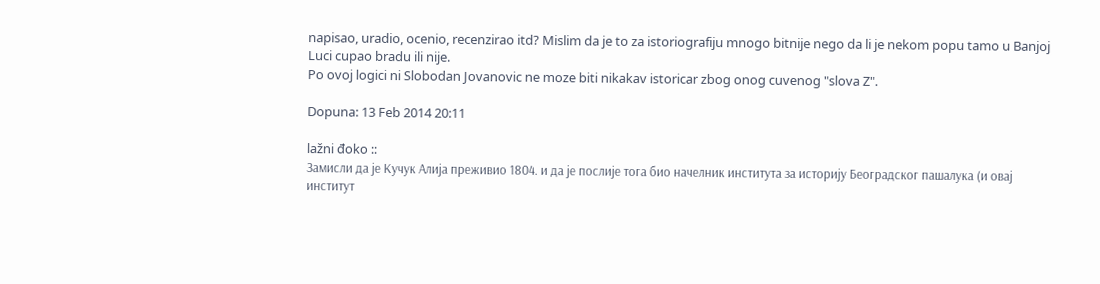napisao, uradio, ocenio, recenzirao itd? Mislim da je to za istoriografiju mnogo bitnije nego da li je nekom popu tamo u Banjoj Luci cupao bradu ili nije.
Po ovoj logici ni Slobodan Jovanovic ne moze biti nikakav istoricar zbog onog cuvenog "slova Z".

Dopuna: 13 Feb 2014 20:11

lažni đoko ::
Замисли да је Кучук Алија преживио 1804. и да је послије тога био начелник института за историју Београдског пашалука (и овај институт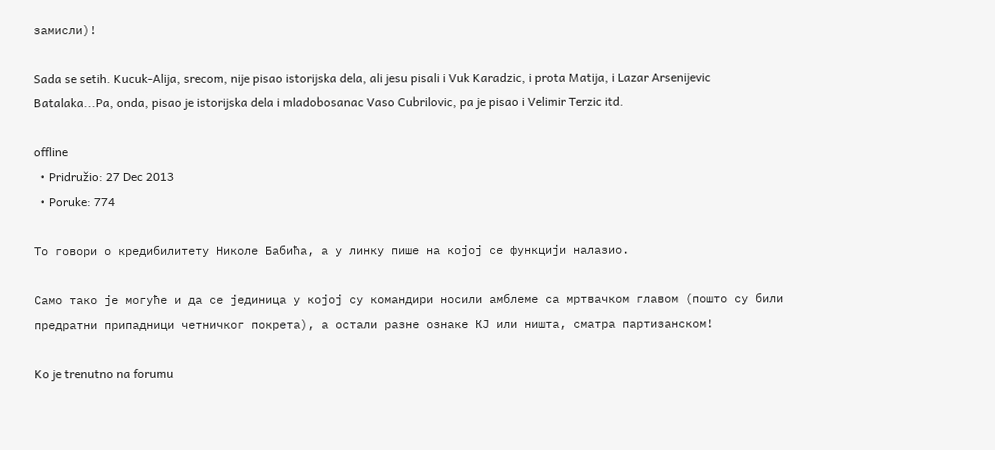замисли)!

Sada se setih. Kucuk-Alija, srecom, nije pisao istorijska dela, ali jesu pisali i Vuk Karadzic, i prota Matija, i Lazar Arsenijevic Batalaka...Pa, onda, pisao je istorijska dela i mladobosanac Vaso Cubrilovic, pa je pisao i Velimir Terzic itd.

offline
  • Pridružio: 27 Dec 2013
  • Poruke: 774

То говори о кредибилитету Николе Бабића, а у линку пише на којој се функцији налазио.

Само тако је могуће и да се јединица у којој су командири носили амблеме са мртвачком главом (пошто су били предратни припадници четничког покрета), а остали разне ознаке КЈ или ништа, сматра партизанском!

Ko je trenutno na forumu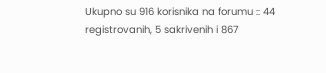Ukupno su 916 korisnika na forumu :: 44 registrovanih, 5 sakrivenih i 867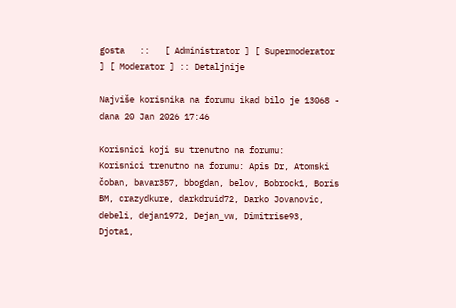gosta   ::   [ Administrator ] [ Supermoderator ] [ Moderator ] :: Detaljnije

Najviše korisnika na forumu ikad bilo je 13068 - dana 20 Jan 2026 17:46

Korisnici koji su trenutno na forumu:
Korisnici trenutno na forumu: Apis Dr, Atomski čoban, bavar357, bbogdan, belov, Bobrock1, Boris BM, crazydkure, darkdruid72, Darko Jovanovic, debeli, dejan1972, Dejan_vw, Dimitrise93, Djota1,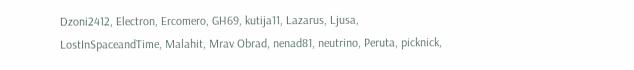Dzoni2412, Electron, Ercomero, GH69, kutija11, Lazarus, Ljusa, LostInSpaceandTime, Malahit, Mrav Obrad, nenad81, neutrino, Peruta, picknick,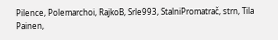Pilence, Polemarchoi, RajkoB, Srle993, StalniPromatrač, strn, Tila Painen,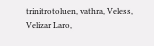trinitrotoluen, vathra, Veless, Velizar Laro,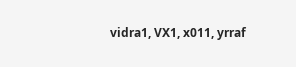vidra1, VX1, x011, yrraf